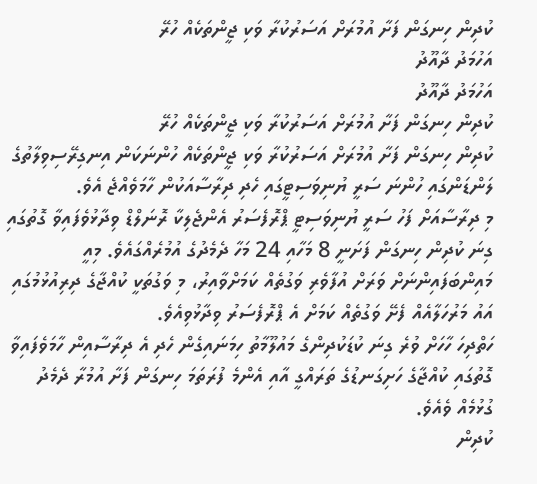ކުދިން ހިނގަން ފަށާ އުމުރަށް އަސަރުކުރާ ވަކި ޖީންތަކެއް ހުރޭ
އަހުމަދު ދާއޫދު
އަހުމަދު ދާއޫދު
ކުދިން ހިނގަން ފަށާ އުމުރަށް އަސަރުކުރާ ވަކި ޖީންތަކެއް ހުރޭ
ކުދިން ހިނގަން ފަށާ އުމުރަށް އަސަރުކުރާ ވަކި ޖީންތަކެއް ހުންނަކަން އިނގިރޭސިވިލާތުގެ ލަންޑަންގައި ހުންނަ ސަރީ ޔުނިވަސިޓީގައި ހެދި ދިރާސާއަކުން ހާމަވެއްޖެ އެވެ.
މި ދިރާސާއަށް ފަހު ސަރީ ޔުނިވަސިޓީ ޕްރޮފެސަރު އެންޖެލިކާ ރޮނަލްޑް ވިދާޅުވެފައިވާ ގޮތުގައި ގިނަ ކުދިން ހިނގަން ފަށަނީ 8 މަހާއި 24 މަހާ ދެމެދުގެ އުމުރެއްގައެވެ. މިއީ މައިންބަފައިންނަށް ވަރަށް އުފާވެރި ވަގުތެއް ކަމަށްވާއިރު، މި ވަގުތަކީ ކުއްޖާގެ ދިރިއުޅުމުގައި އައު މަރުހަލާއެއް ފެށޭ ވަގުތެއް ކަމަށް އެ ޕްރޮފެސަރު ވިދާޅުވިއެވެ.
ހަތްދިހަ ހާހަށް ވުރެ ގިނަ ކުޑަކުދިންގެ މައުލޫމާތު ހިމަނައިގެން ހެދި އެ ދިރާސާއިން ހާމަވެފައިވާ ގޮތުގައި ކުއްޖާގެ ހަށިގަނޑުގެ ތަރައްގީ އާއި އެންމެ ފުރަތަމަ ހިނގަން ފަށާ އުމުރާ ދެމެދު ގުޅުމެއް ވެއެވެ.
ކުދިން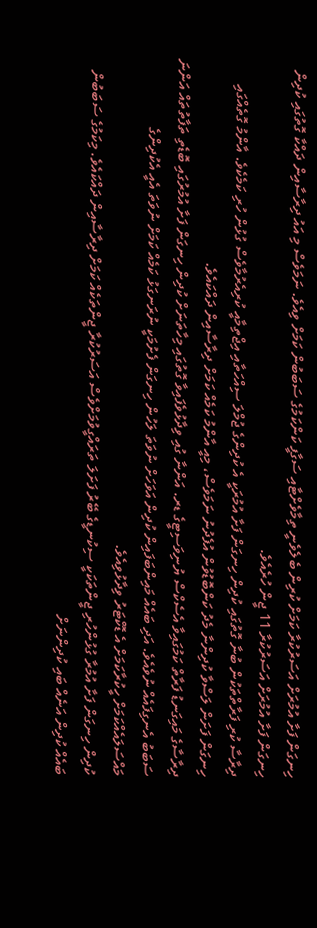ހިނގަން ފަށާ އުމުރަށް އަސަރުކުރާ ކަމަށް ކުރިން ބެލެވެނީ ތިމާވެށްޓާއި ސަގާފީ ކަންކަމުގެ ސަބަބުން ކަމަށް ވިއެވެ. ނަމަވެސް މި އައު ދިރާސާއިން ދައްކާ ގޮތުގައި ކުދިން ހިނގަން ފަށާ އުމުރަށް އަސަރުކުރާ 11 ޖީން ހުރެއެވެ.
ދިރާސާ ކުރި ފަރާތްތަކުން ބުނާ ގޮތުގައި ކުދިން ހިނގަން ފަށާ އުމުރަކީ އެ ކުދިންގެ ޖުމްލަ ސިއްހަތާއި އިޖްތިމާއީ ކުރިއެރުމާވެސް ގުޅުން ހުރި ކަމެކެވެ. އާންމު ގޮތެއްގައި ހިނގަން ފަށަން ލަސްވާ ކުދިންނާ މެދު ކަންބޮޑުވުން އުފެދުނު ނަމަވެސް، މިއީ އާންމު ކަމެއް ކަމަށް ދިރާސާއިން ދައްކައެވެ.
ދިރާސާގެ މައިގަނޑު ފަރާތް ކަމުގައިވާ އެސެކްސް ޔުނިވަސިޓީގެ ޑރ. އަންނާ ގުއި ވިދާޅުވެފައިވާ ގޮތުގައި މިހާތަނަށް ކުދިން ހިނގަން ފަށާ އުމުރުގައި ބޮޑެތި ތަފާތުތައް އަންނަ ސަބަބު އެނގިފައެއް ނުވެއެވެ. އަދި ބައެއް މައިންބަފައިން ކުދިން އަވަހަށް ނުވަތަ ލަހުން ހިނގަން ފެށުމަކީ ނުރަނގަޅު ކަމެއް ކަމަށް ނުވަތަ އެއީ އެކުދިންގެ މައްސަލައެއްކަމަށް ހީކުރާކަމަށް އެ ޑޮކްޓަރު ވިދާޅުވިއެވެ.
ކުދިން ހިނގަން ފަށާ އުމުރާ ގުޅުންހުރި ޖީންތަކަކީ ސިކުނޑީގެ ބޭރު ފަށަލަ ތަރައްގީވުމަށްވެސް އަސަރުކުރާ ޖީންތަކެއް ކަމަށް ދިރާސާއިން ދައްކައެވެ. މިކަމުގެ ސަބަބުން ބައެއް ކުދިން އަނެއް ބައި ކުދިންނަށް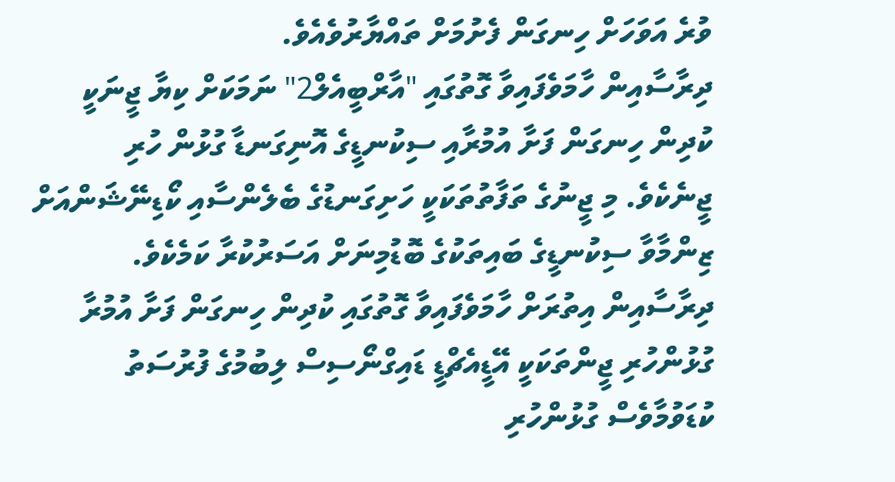ވުރެ އަވަހަށް ހިނގަން ފެށުމަށް ތައްޔާރުވެއެވެ.
ދިރާސާއިން ހާމަވެފައިވާ ގޮތުގައި "އާރްބީއެލް2" ނަމަކަށް ކިޔާ ޖީނަކީ ކުދިން ހިނގަން ފަށާ އުމުރާއި ސިކުނޑީގެ އޮނިގަނޑާ ގުޅުން ހުރި ޖީނެކެވެ. މި ޖީނުގެ ތަފާތުތަކަކީ ހަށިގަނޑުގެ ބެލެންސާއި ކޯޑިނޭޝަންއަށް ޒިންމާވާ ސިކުނޑީގެ ބައިތަކުގެ ބޮޑުމިނަށް އަސަރުކުރާ ކަމެކެވެ.
ދިރާސާއިން އިތުރަށް ހާމަވެފައިވާ ގޮތުގައި ކުދިން ހިނގަން ފަށާ އުމުރާ ގުޅުންހުރި ޖީންތަކަކީ އޭޑީއެޗްޑީ ޑައިގްނޯސިސް ލިބުމުގެ ފުރުސަތު ކުޑަވުމާވެސް ގުޅުންހުރި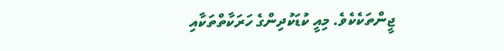ޖީންތަކެކެވެ. މިއީ ކުޑަކުދިންގެ ހަރަކާތްތަކާއި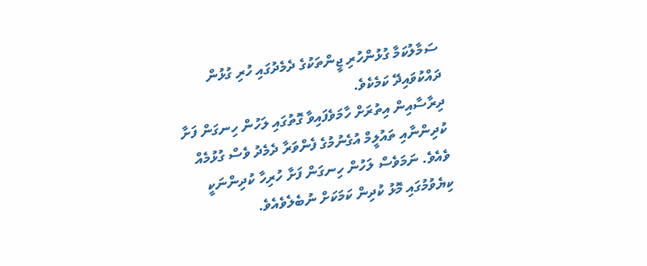ސަމާލުކަމާ ގުޅުންހުރި ޖީންތަކުގެ ދެމެދުގައި ހުރި ގުޅުން ދައްކުވައިދޭ ކަމެކެވެ.
ދިރާސާއިން އިތުރަށް ހާމަވެފައިވާ ގޮތުގައި ލަހުން ހިނގަން ފަށާ ކުދިންނާއި ތައުލީމް އުގެނުމުގެ ފެންވަރާ ދެމެދު ވެސް ގުޅުމެއް ވެއެވެ. ނަމަވެސް ލަހުން ހިނގަން ފަށާ ހުރިހާ ކުދިންނަކީ ކިޔެވުމުގައި މޮޅު ކުދިން ކަމަކަށް ނުބެލެވެއެވެ.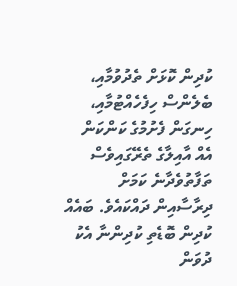ކުދިން ކޮޅަށް ތެދުވުމާއި، ބެލެންސް ހިފެހެއްޓުމާއި، ހިނގަން ފެށުމުގެ ކަންކަން އެއް އާއިލާގެ ތެރޭގައިވެސް ތަފާތުވެދާނެ ކަމަށް ދިރާސާއިން ދައްކައެވެ. ބައެއް ކުދިން ބޮޑެތި ކުދިންނާ އެކު ދުވަން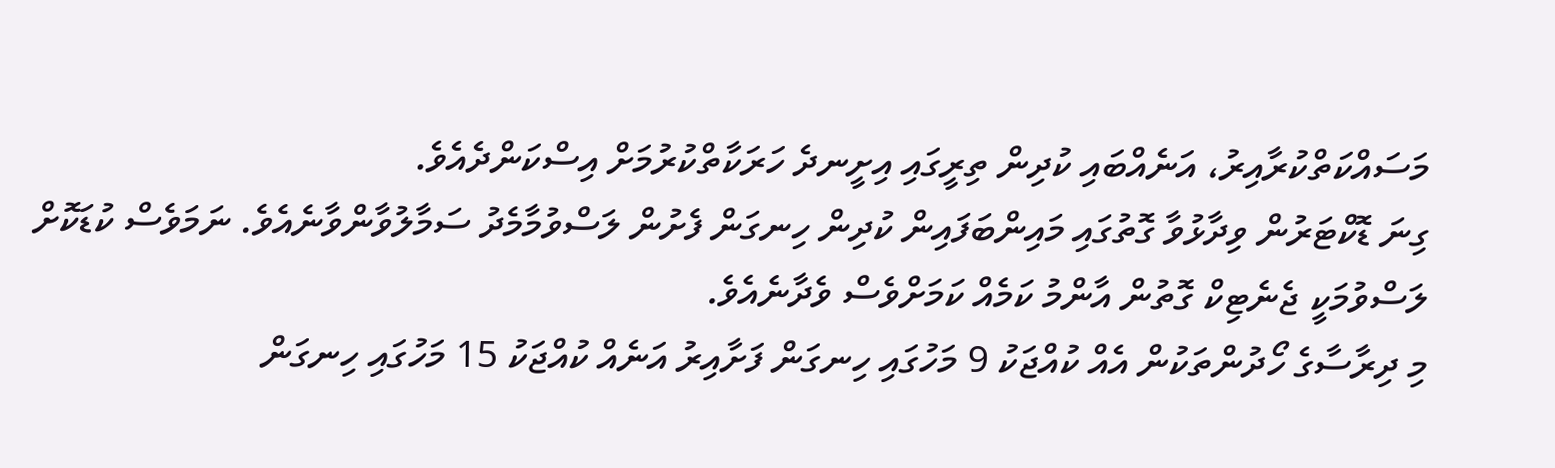މަސައްކަތްކުރާއިރު، އަނެއްބައި ކުދިން ތިރީގައި އިށީނދެ ހަރަކާތްކުރުމަށް އިސްކަންދެއެވެ.
ގިނަ ޑޮކްޓަރުން ވިދާޅުވާ ގޮތުގައި މައިންބަފައިން ކުދިން ހިނގަން ފެށުން ލަސްވުމާމެދު ސަމާލުވާންވާނެއެވެ. ނަމަވެސް ކުޑަކޮށް ލަސްވުމަކީ ޖެނެޓިކް ގޮތުން އާންމު ކަމެއް ކަމަށްވެސް ވެދާނެއެވެ.
މި ދިރާސާގެ ހޯދުންތަކުން އެއް ކުއްޖަކު 9 މަހުގައި ހިނގަން ފަށާއިރު އަނެއް ކުއްޖަކު 15 މަހުގައި ހިނގަން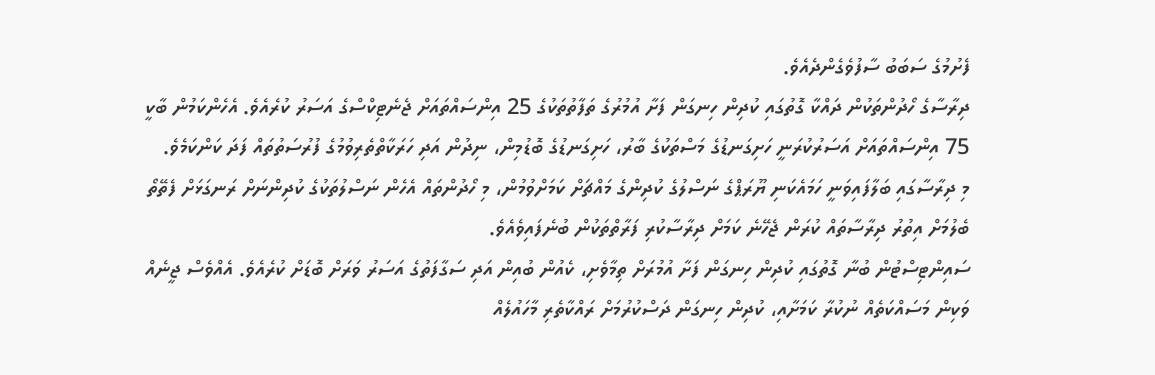ފެށުމުގެ ސަބަބު ސާފުވެގެންދެއެވެ.
ދިރާސާގެ ހޯދުންތަކުން ދައްކާ ގޮތުގައި ކުދިން ހިނގަން ފަށާ އުމުރުގެ ތަފާތުތަކުގެ 25 އިންސައްތައަށް ޖެނެޓިކްސްގެ އަސަރު ކުރެއެވެ. އެހެންކަމުން ބާކީ 75 އިންސައްތައަށް އަސަރުކުރަނީ ހަށިގަނޑުގެ މަސްތަކުގެ ބާރު، ހަށިގަނޑުގެ ބޮޑުމިން، ނިދުން އަދި ހަރަކާތްތެރިވުމުގެ ފުރުސަތުތައް ފަދަ ކަންކަމެވެ.
މި ދިރާސާގައި ބަލާފައިވަނީ ހަމައެކަނި ޔޫރަޕްގެ ނަސްލުގެ ކުދިންގެ މައްޗަށް ކަމަށްވުމުން، މި ހޯދުންތައް އެހެން ނަސްލުތަކުގެ ކުދިންނަށް ރަނގަޅަށް ފެތޭތޯ ބެލުމަށް އިތުރު ދިރާސާތައް ކުރަން ޖެހޭނެ ކަމަށް ދިރާސާކުރި ފަރާތްތަކުން ބުނެފައިވެއެވެ.
ސައިންޓިސްޓުން ބުނާ ގޮތުގައި ކުދިން ހިނގަން ފަށާ އުމުރަށް ތިމާވެށި، ކެއުން ބުއިން އަދި ސަގާފަތުގެ އަސަރު ވަރަށް ބޮޑަށް ކުރެއެވެ. އެއްވެސް ޖީނެއް ވަކިން މަސައްކަތެއް ނުކުރާ ކަމަށާއި، ކުދިން ހިނގަން ދަސްކުރުމަށް ރައްކާތެރި މާހައުލެއް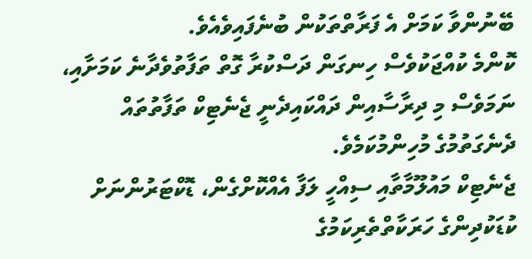ބޭނުންވާ ކަމަށް އެ ފަރާތްތަކުން ބުނެފައިވެއެވެ.
ކޮންމެ ކުއްޖަކުވެސް ހިނގަން ދަސްކުރާ ގޮތް ތަފާތުވެދާނެ ކަމަށާއި، ނަމަވެސް މި ދިރާސާއިން ދައްކައިދެނީ ޖެނެޓިކް ތަފާތުތައް ދެނެގަތުމުގެ މުހިންމުކަމެވެ.
ޖެނެޓިކް މައުލޫމާތާއި ސިއްހީ ލަފާ އެއްކޮށްގެން، ޑޮކްޓަރުންނަށް ކުޑަކުދިންގެ ހަރަކާތްތެރިކަމުގެ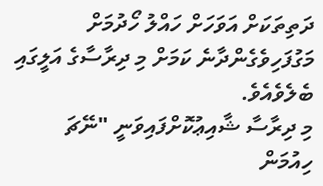ދަތިތަކަށް އަވަހަށް ހައްލު ހޯދުމަށް މަގުފަހިވެގެންދާނެ ކަމަށް މި ދިރާސާގެ އަލީގައި ބެލެވެއެވެ.
މި ދިރާސާ ޝާއިޢުކޮށްފައިވަނީ "ނޭޗަ ހިއުމަން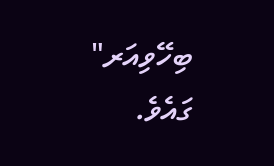ބިހޭވިއަރ" ގައެވެ.